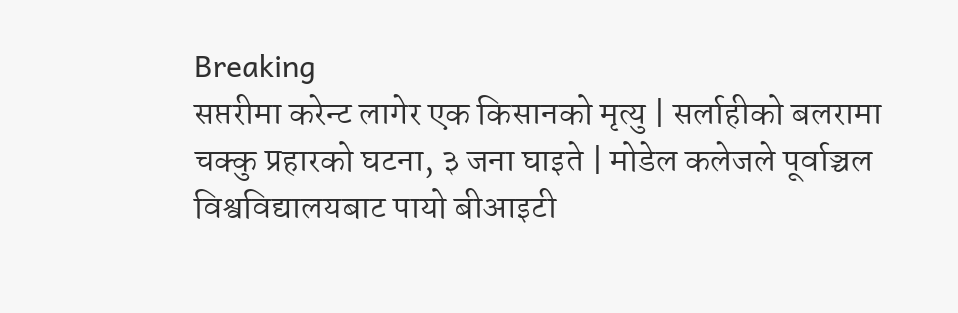Breaking
सप्तरीमा करेन्ट लागेर एक किसानको मृत्यु | सर्लाहीको बलरामा चक्कु प्रहारको घटना, ३ जना घाइते | मोडेल कलेजले पूर्वाञ्चल विश्वविद्यालयबाट पायो बीआइटी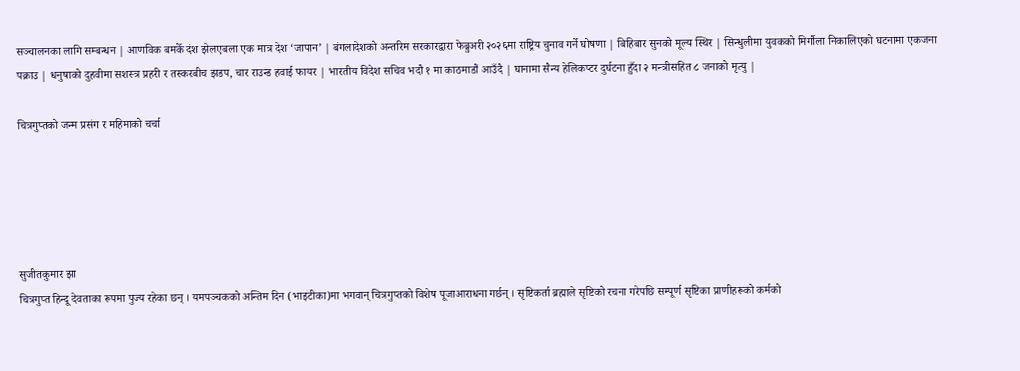सञ्चालनका लागि सम्बन्धन | आणविक बमकेँ दंश झेलएबला एक मात्र देश ‘जापान’ | बंगलादेशको अन्तरिम सरकारद्वारा फेब्रुअरी २०२६मा राष्ट्रिय चुनाव गर्ने घोषणा | बिहिबार सुनको मूल्य स्थिर | सिन्धुलीमा युवकको मिर्गौला निकालिएको घटनामा एकजना पक्राउ | धनुषाको दुहवीमा सशस्त्र प्रहरी र तस्करबीच झडप, चार राउन्ड हवाई फायर | भारतीय विदेश सचिव भदौ १ मा काठमाडौं आउँदै | घानामा सैन्य हेलिकप्टर दुर्घटना हुँदा २ मन्त्रीसहित ८ जनाको मृत्यु |

चित्रगुप्तको जन्म प्रसंग र महिमाको चर्चा





सुजीतकुमार झा
चित्रगुप्त हिन्दू देवताका रूपमा पुज्य रहेका छन् । यमपञ्चकको अन्तिम दिन (भाइटीका)मा भगवान् चित्रगुप्तको विशेष पूजाआराधना गर्छन् । सृष्टिकर्ता ब्रह्माले सृष्टिको रचना गरेपछि सम्पूर्ण सृष्टिका प्राणीहरूको कर्मको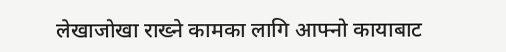लेखाजोखा राख्ने कामका लागि आफ्नो कायाबाट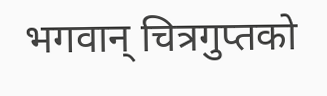भगवान् चित्रगुप्तको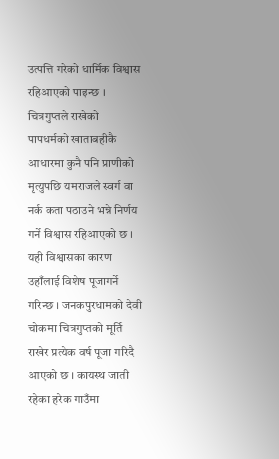उत्पत्ति गरेको धार्मिक विश्वास रहिआएको पाइन्छ । चित्रगुप्तले राखेको पापधर्मको खाताबहीकै आधारमा कुनै पनि प्राणीको मृत्युपछि यमराजले स्वर्ग वा नर्क कता पठाउने भन्ने निर्णय गर्ने विश्वास रहिआएको छ ।
यही विश्वासका कारण उहाँलाई विशेष पूजागर्ने गरिन्छ । जनकपुरधामको देवी चोकमा चित्रगुप्तको मूर्ति राखेर प्रत्येक वर्ष पूजा गरिदै आएको छ । कायस्थ जाती रहेका हरेक गाउँमा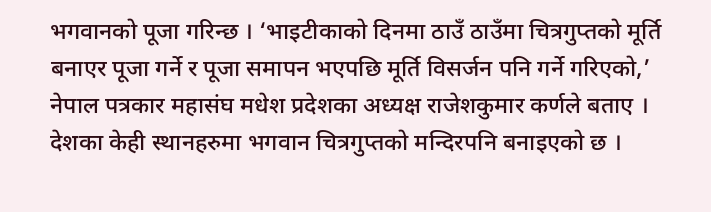भगवानको पूजा गरिन्छ । ‘भाइटीकाको दिनमा ठाउँ ठाउँमा चित्रगुप्तको मूर्ति बनाएर पूजा गर्ने र पूजा समापन भएपछि मूर्ति विसर्जन पनि गर्ने गरिएको,’ नेपाल पत्रकार महासंघ मधेश प्रदेशका अध्यक्ष राजेशकुमार कर्णले बताए ।
देशका केही स्थानहरुमा भगवान चित्रगुप्तको मन्दिरपनि बनाइएको छ ।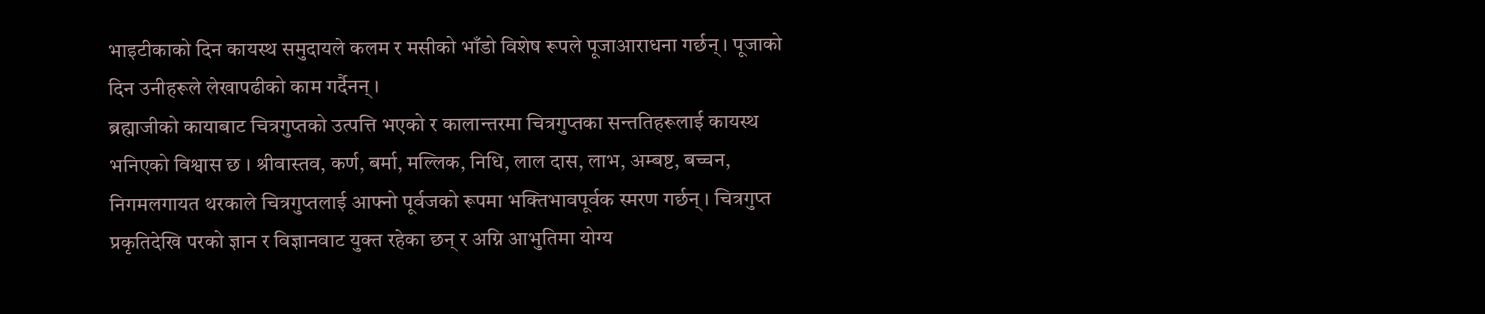भाइटीकाको दिन कायस्थ समुदायले कलम र मसीको भाँडो विशेष रूपले पूजाआराधना गर्छन् । पूजाको दिन उनीहरूले लेखापढीको काम गर्दैनन् ।
ब्रह्माजीको कायाबाट चित्रगुप्तको उत्पत्ति भएको र कालान्तरमा चित्रगुप्तका सन्ततिहरूलाई कायस्थ भनिएको विश्वास छ । श्रीवास्तव, कर्ण, बर्मा, मल्लिक, निधि, लाल दास, लाभ, अम्बष्ट, बच्चन, निगमलगायत थरकाले चित्रगुप्तलाई आफ्नो पूर्वजको रूपमा भक्तिभावपूर्वक स्मरण गर्छन् । चित्रगुप्त प्रकृतिदेखि परको ज्ञान र विज्ञानवाट युक्त रहेका छन् र अग्नि आभुतिमा योग्य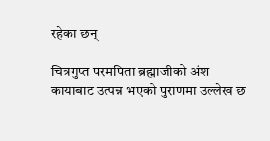रहेका छन्

चित्रगुप्त परमपिता ब्रह्माजीको अंश कायाबाट उत्पन्न भएको पुराणमा उल्लेख छ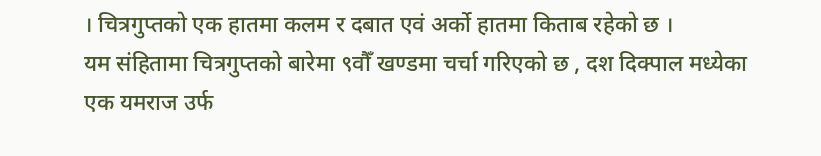। चित्रगुप्तको एक हातमा कलम र दबात एवं अर्को हातमा किताब रहेको छ ।
यम संहितामा चित्रगुप्तको बारेमा ९वौँ खण्डमा चर्चा गरिएको छ , दश दिक्पाल मध्येका एक यमराज उर्फ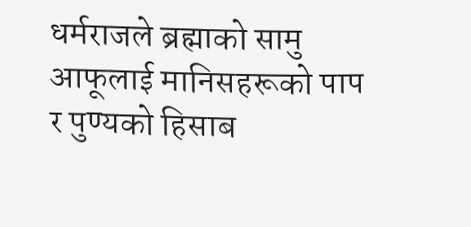धर्मराजले ब्रह्माको सामु आफूलाई मानिसहरूको पाप र पुण्यको हिसाब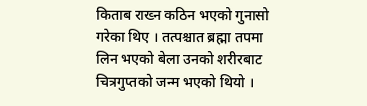किताब राख्न कठिन भएको गुनासो गरेका थिए । तत्पश्चात ब्रह्मा तपमा लिन भएको बेला उनको शरीरबाट चित्रगुप्तको जन्म भएको थियो ।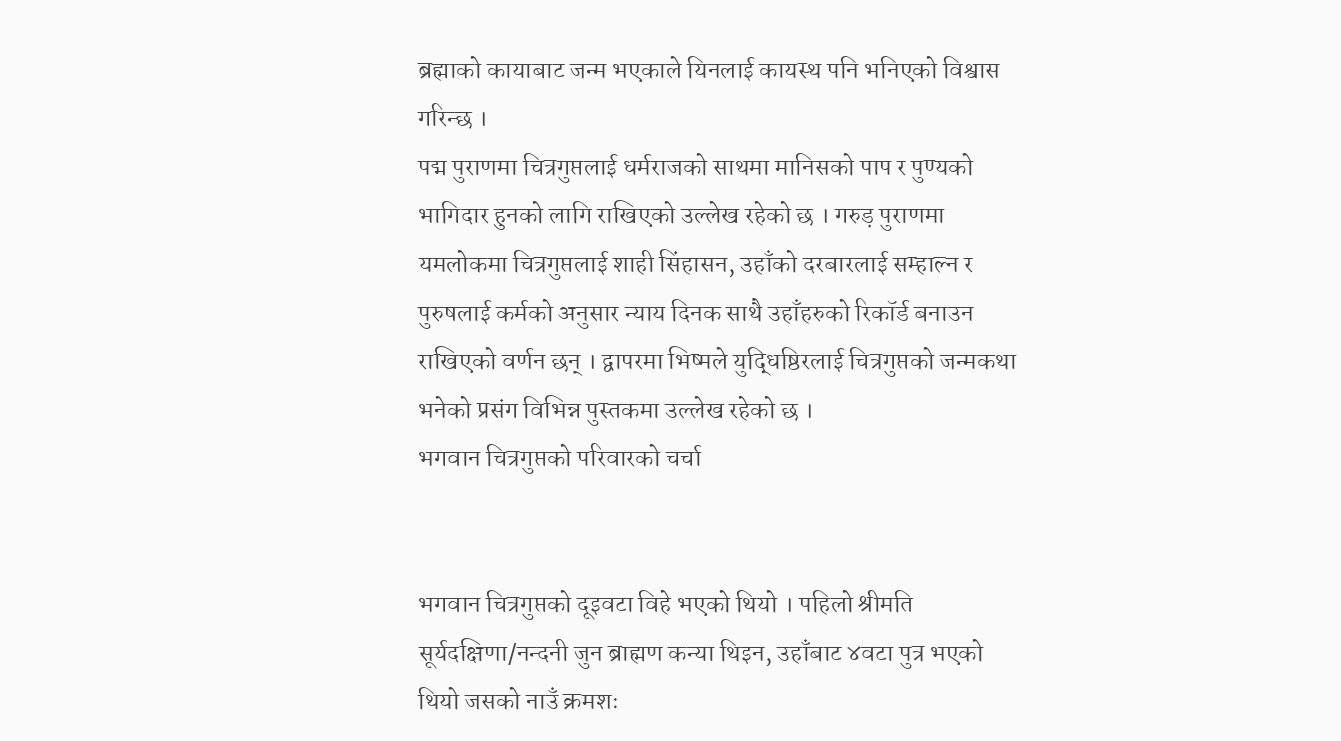ब्रह्माको कायाबाट जन्म भएकाले यिनलाई कायस्थ पनि भनिएको विश्वास गरिन्छ ।
पद्म पुराणमा चित्रगुप्तलाई धर्मराजको साथमा मानिसको पाप र पुण्यको भागिदार हुनको लागि राखिएको उल्लेख रहेको छ । गरुड़ पुराणमा यमलोकमा चित्रगुप्तलाई शाही सिंहासन, उहाँको दरबारलाई सम्हाल्न र पुरुषलाई कर्मको अनुसार न्याय दिनक साथै उहाँहरुको रिकॉर्ड बनाउन राखिएको वर्णन छन् । द्वापरमा भिष्मले युद्धिष्ठिरलाई चित्रगुप्तको जन्मकथा भनेको प्रसंग विभिन्न पुस्तकमा उल्लेख रहेको छ ।
भगवान चित्रगुप्तको परिवारको चर्चा


भगवान चित्रगुप्तको दूइवटा विहे भएको थियो । पहिलो श्रीमति सूर्यदक्षिणा/नन्दनी जुन ब्राह्मण कन्या थिइन, उहाँबाट ४वटा पुत्र भएको थियो जसको नाउँ क्रमशः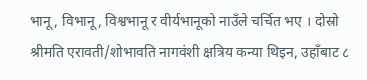भानू, विभानू, विश्वभानू र वीर्यभानूको नाउँले चर्चित भए । दोस्रो श्रीमति एरावती/शोभावति नागवंशी क्षत्रिय कन्या थिइन, उहाँबाट ८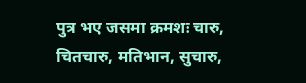पुत्र भए जसमा क्रमशः चारु, चितचारु, मतिभान, सुचारु,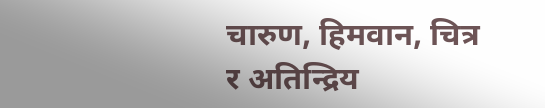चारुण, हिमवान, चित्र र अतिन्द्रिय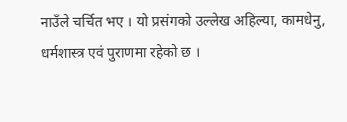नाउँले चर्चित भए । यो प्रसंगको उल्लेख अहिल्या, कामधेनु, धर्मशास्त्र एवं पुराणमा रहेको छ ।